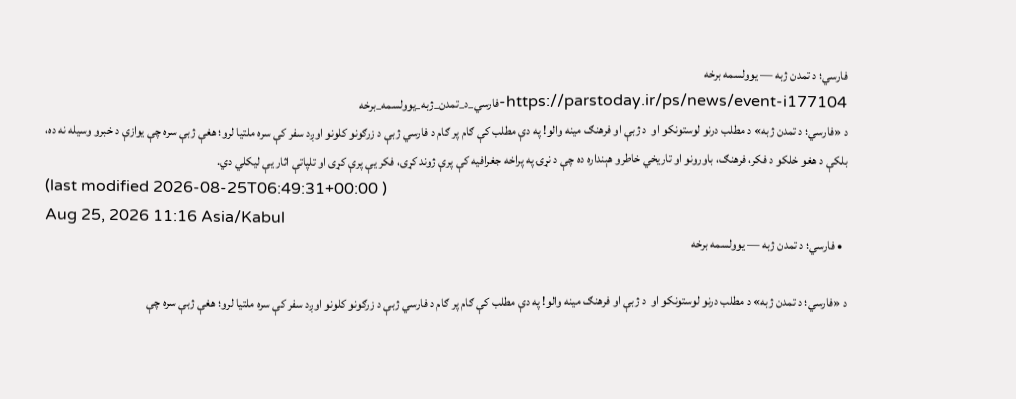فارسي؛ د تمدن ژبه — یوولسمه برخه
https://parstoday.ir/ps/news/event-i177104-فارسي_د_تمدن_ژبه_یوولسمه_برخه
د «فارسي؛ د تمدن ژبه» د مطلب درنو لوستونکو او  د ژبې او فرهنګ مینه والو! په دې مطلب کې ګام پر ګام د فارسي ژبې د زرګونو کلونو اوږد سفر کې سره ملتیا لرو؛ هغې ژبې سره چې یوازې د خبرو وسیله نه ده، بلکې د هغو خلکو د فکر، فرهنګ، باورونو او تاریخي خاطرو هېنداره ده چې د نړۍ په پراخه جغرافیه کې پرې ژوند کړی، فکر یې پرې کړی او تلپاتې اثار یې لیکلي دي.
(last modified 2026-08-25T06:49:31+00:00 )
Aug 25, 2026 11:16 Asia/Kabul
  • فارسي؛ د تمدن ژبه — یوولسمه برخه

د «فارسي؛ د تمدن ژبه» د مطلب درنو لوستونکو او  د ژبې او فرهنګ مینه والو! په دې مطلب کې ګام پر ګام د فارسي ژبې د زرګونو کلونو اوږد سفر کې سره ملتیا لرو؛ هغې ژبې سره چې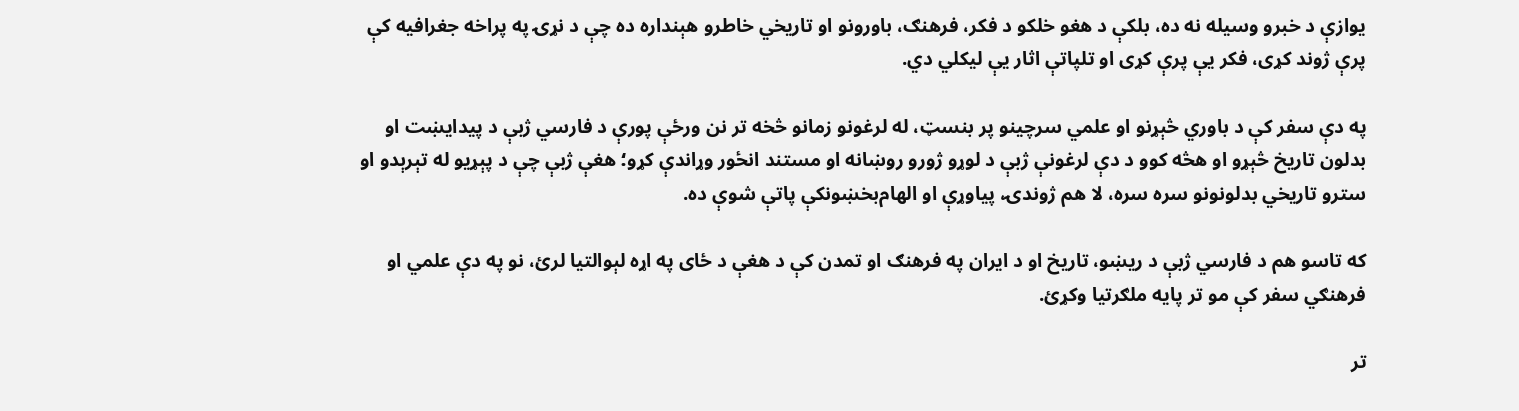یوازې د خبرو وسیله نه ده، بلکې د هغو خلکو د فکر، فرهنګ، باورونو او تاریخي خاطرو هېنداره ده چې د نړۍ په پراخه جغرافیه کې پرې ژوند کړی، فکر یې پرې کړی او تلپاتې اثار یې لیکلي دي.

په دې سفر کې د باوري څېړنو او علمي سرچینو پر بنسټ، له لرغونو زمانو څخه تر نن ورځې پورې د فارسي ژبې د پیدایښت او بدلون تاریخ څېړو او هڅه کوو د دې لرغونې ژبې د لوړو ژورو روښانه او مستند انځور وړاندې کړو؛ هغې ژبې چې د پېړیو له تېرېدو او سترو تاریخي بدلونونو سره سره، لا هم ژوندۍ، پیاوړې او الهام‌بخښونکې پاتې شوې ده.

که تاسو هم د فارسي ژبې د ریښو، تاریخ او د ایران په فرهنګ او تمدن کې د هغې د ځای په اړه لېوالتیا لرئ، نو په دې علمي او فرهنګي سفر کې مو تر پایه ملګرتیا وکړئ.

تر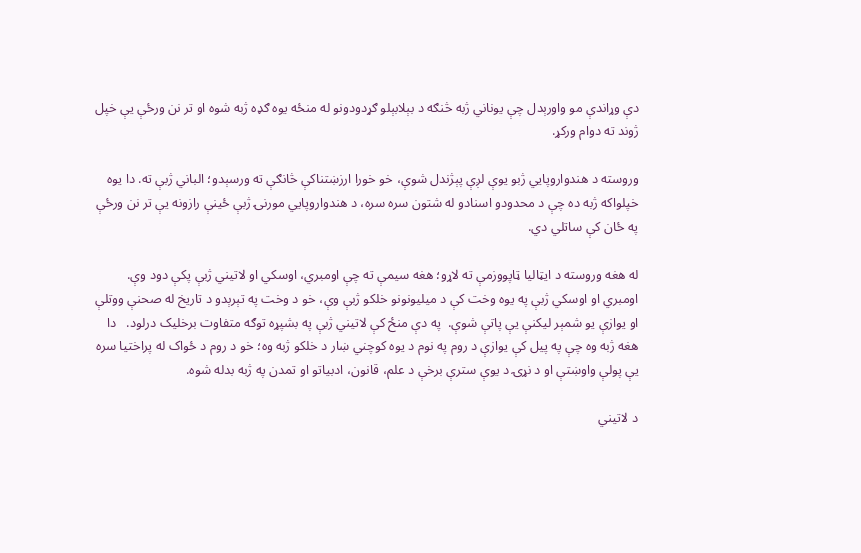دې وړاندې مو واورېدل چې یوناني ژبه څنګه د بېلابېلو ګړدودونو له منځه یوه ګډه ژبه شوه او تر نن ورځې یې خپل ژوند ته دوام ورکړ.

وروسته د هندواروپايي ژبو یوې لږې پېژندل شوې، خو خورا ارزښتناکې څانګې ته ورسېدو؛ الباني ژبې ته. دا یوه خپلواکه ژبه ده چې د محدودو اسنادو له شتون سره سره، د هندواروپايي مورنۍ ژبې ځینې رازونه یې تر نن ورځې په ځان کې ساتلي دي.

له هغه وروسته د ایټالیا ټاپووزمې ته لاړو؛ هغه سیمې ته چې اومبري، اوسکي او لاتیني ژبې پکې دود وې.  اومبري او اوسکي ژبې په یوه وخت کې د میلیونونو خلکو ژبې وې، خو د وخت په تېرېدو د تاریخ له صحنې ووتلې او یوازې یو شمېر لیکنې یې پاتې شوې.  په دې منځ کې لاتیني ژبې په بشپړه توګه متفاوت برخلیک درلود.   دا هغه ژبه وه چې په پیل کې یوازې د روم په نوم د یوه کوچني ښار د خلکو ژبه وه؛ خو د روم د ځواک له پراختیا سره یې پولې واوښتې او د نړۍ د یوې سترې برخې د علم، قانون، ادبیاتو او تمدن په ژبه بدله شوه.

د لاتیني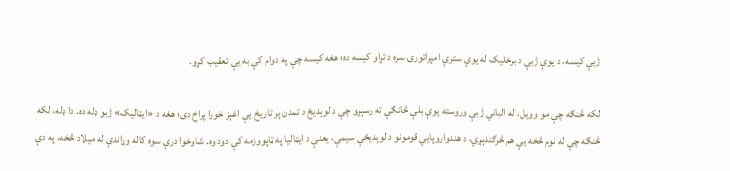ژبې کیسه، د یوې ژبې د برخلیک له یوې سترې امپراتورۍ سره د تړاو کیسه ده؛ هغه کیسه چې په دوام کې به یې تعقیب کړو.

لکه څنګه چې مو وویل، له الباني ژبې وروسته یوې بلې څانګې ته رسېږو چې د لوېدیځ د تمدن پر تاریخ یې اغېز خورا پراخ دی؛ هغه د «ایټالیک» ژبو ډله ده. دا ډله، لکه څنګه چې له نوم څخه یې هم څرګندېږي، د هندواروپايي قومونو د لوېدیځې سیمې، یعنې د ایټالیا په ټاپووزمه کې دود وه. شاوخوا درې سوه کاله وړاندې له میلاد څخه، په دې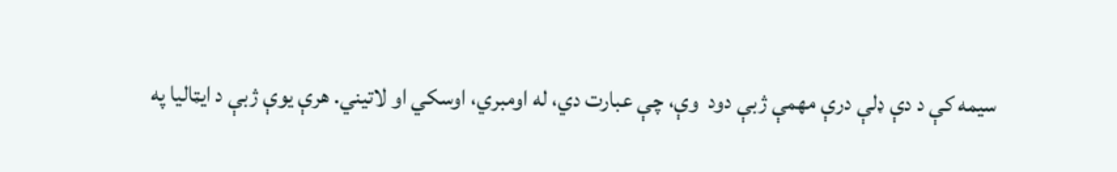سیمه کې د دې ډلې درې مهمې ژبې دود  وې، چې عبارت دي، له اومبري، اوسکي او لاتیني. هرې یوې ژبې د ایټالیا په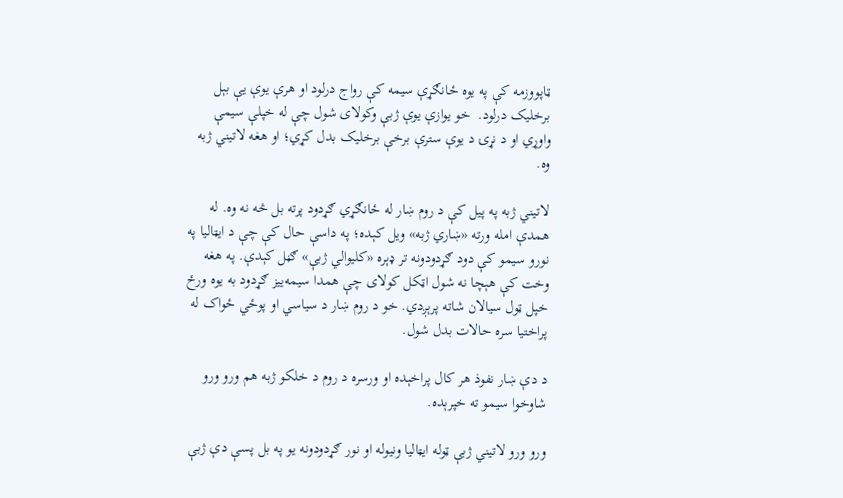ټاپووزمه کې په یوه ځانګړې سیمه کې رواج درلود او هرې یوې یې بېل برخلیک درلود.  خو یوازې یوې ژبې وکولای شول چې له خپلې سیمې واوړي او د نړۍ د یوې سترې برخې برخلیک بدل کړي؛ او هغه لاتیني ژبه وه.

لاتیني ژبه په پیل کې د روم ښار له ځانګړي ګړدود پرته بل څه نه وه. له همدې امله ورته «ښاري ژبه» ویل کېده؛ په داسې حال کې چې د ایټالیا په نورو سیمو کې دود ګړدودونه تر ډېره «کلیوالي ژبې» ګڼل کېدې. په هغه وخت کې هېچا نه شول اټکل کولای چې همدا سیمه‌ییز ګړدود به یوه ورځ خپل ټول سیالان شاته پرېږدي. خو د روم ښار د سیاسي او پوځي ځواک له پراختیا سره حالات بدل شول.

د دې ښار نفوذ هر کال پراخېده او ورسره د روم د خلکو ژبه هم ورو ورو شاوخوا سیمو ته خپرېده.

ورو ورو لاتیني ژبې ټوله ایټالیا ونیوله او نور ګړدودونه یو په بل پسې دې ژبې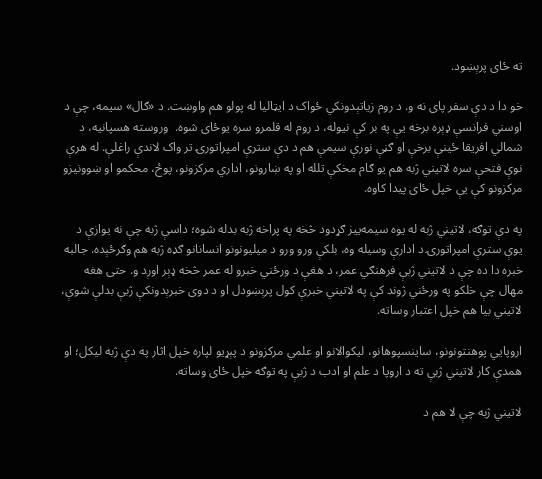ته ځای پرېښود.

خو دا د دې سفر پای نه و. د روم زیاتېدونکي ځواک د ایټالیا له پولو هم واوښت. د «ګال» سیمه، چې د اوسني فرانسې ډېره برخه یې په بر کې نیوله، د روم له قلمرو سره یوځای شوه.  وروسته هسپانیه، د شمالي افریقا ځینې برخې او ګڼې نورې سیمې هم د دې سترې امپراتورۍ تر واک لاندې راغلې. له هرې نوې فتحې سره لاتیني ژبه هم یو ګام مخکې تلله او په ښارونو، اداري مرکزونو، پوځ، محکمو او ښوونیزو مرکزونو کې یې خپل ځای پیدا کاوه.

په دې توګه، لاتیني ژبه له یوه سیمه‌ییز ګړدود څخه په پراخه ژبه بدله شوه؛ داسې ژبه چې نه یوازې د یوې سترې امپراتورۍ د ادارې وسیله وه، بلکې ورو ورو د میلیونونو انسانانو ګډه ژبه هم وګرځېده. جالبه خبره دا ده چې د لاتیني ژبې فرهنګي عمر، د هغې د ورځني خبرو له عمر څخه ډېر اوږد و. حتی هغه مهال چې خلکو په ورځني ژوند کې په لاتیني خبرې کول پرېښودل او د دوی خبرېدونکې ژبې بدلې شوې، لاتیني بیا هم خپل اعتبار وساته.

اروپايي پوهنتونونو، ساینسپوهانو، لیکوالانو او علمي مرکزونو د پېړیو لپاره خپل اثار په دې ژبه لیکل؛ او همدې کار لاتیني ژبې ته د اروپا د علم او ادب د ژبې په توګه خپل ځای وساته.

لاتیني ژبه چې لا هم د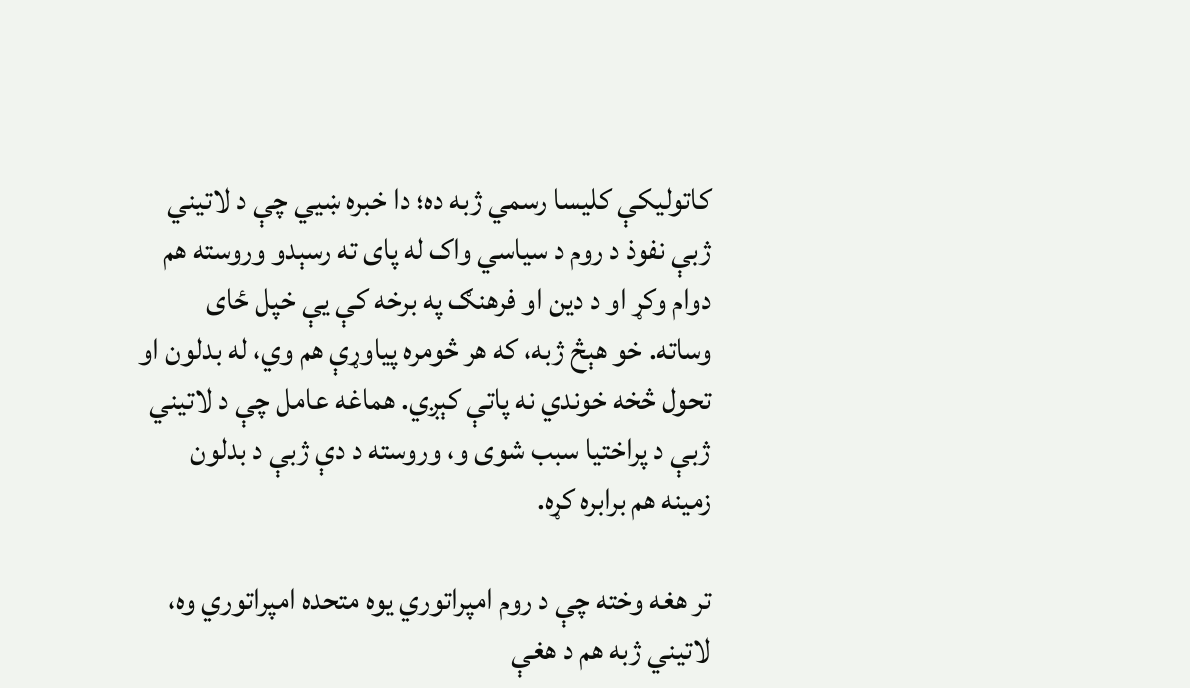کاتولیکې کلیسا رسمي ژبه ده؛ دا خبره ښيي چې د لاتیني ژبې نفوذ د روم د سیاسي واک له پای ته رسېدو وروسته هم دوام وکړ او د دین او فرهنګ په برخه کې یې خپل ځای وساته. خو هېڅ ژبه، که هر څومره پیاوړې هم وي، له بدلون او تحول څخه خوندي نه پاتې کېږي. هماغه عامل چې د لاتیني ژبې د پراختیا سبب شوی و، وروسته د دې ژبې د بدلون زمینه هم برابره کړه.

تر هغه وخته چې د روم امپراتوري یوه متحده امپراتوري وه، لاتیني ژبه هم د هغې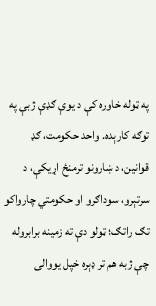په ټوله خاوره کې د یوې ګډې ژبې په توګه کارېده. واحد حکومت، ګډ قوانین، د ښارونو ترمنځ اړیکې، د سرتېرو، سوداګرو او حکومتي چارواکو تګ راتګ؛ ټولو دې ته زمینه برابروله چې ژبه هم تر ډېره خپل یووالی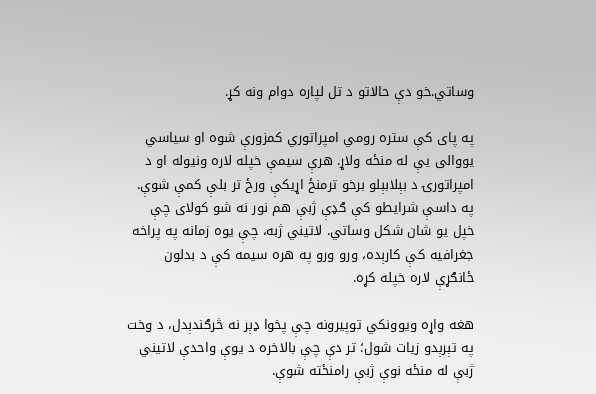وساتي.خو دې حالاتو د تل لپاره دوام ونه کړ.

په پای کې ستره رومي امپراتوري کمزورې شوه او سیاسي یووالی یې له منځه ولاړ. هرې سیمې خپله لاره ونیوله او د امپراتورۍ د بېلابېلو برخو ترمنځ اړیکې ورځ تر بلې کمې شوې. په داسې شرایطو کې ګډې ژبې هم نور نه شو کولای چې خپل یو شان شکل وساتي. لاتیني ژبه، چې یوه زمانه په پراخه جغرافیه کې کارېده، ورو ورو په هره سیمه کې د بدلون ځانګړې لاره خپله کړه.

هغه واړه ویوونکي توپیرونه چې پخوا ډېر نه څرګندېدل، د وخت په تېرېدو زیات شول؛ تر دې چې بالاخره د یوې واحدې لاتیني ژبې له منځه نوې ژبې رامنځته شوې.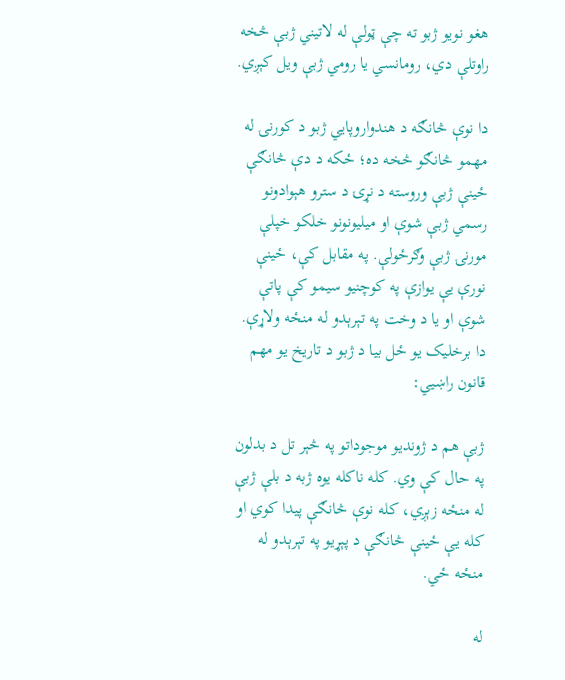هغو نویو ژبو ته چې ټولې له لاتیني ژبې څخه راوتلې دي، رومانسي یا رومي ژبې ویل کېږي.

دا نوې څانګه د هندواروپايي ژبو د کورنۍ له مهمو څانګو څخه ده؛ ځکه د دې څانګې ځینې ژبې وروسته د نړۍ د سترو هېوادونو رسمي ژبې شوې او میلیونونو خلکو خپلې مورنۍ ژبې وګرځولې. په مقابل کې، ځینې نورې یې یوازې په کوچنیو سیمو کې پاتې شوې او یا د وخت په تېرېدو له منځه ولاړې. دا برخلیک یو ځل بیا د ژبو د تاریخ یو مهم قانون راښيي:

ژبې هم د ژوندیو موجوداتو په څېر تل د بدلون په حال کې وي. کله ناکله یوه ژبه د بلې ژبې له منځه زېږي، کله نوې څانګې پیدا کوي او کله یې ځینې څانګې د پېړیو په تېرېدو له منځه ځي.

له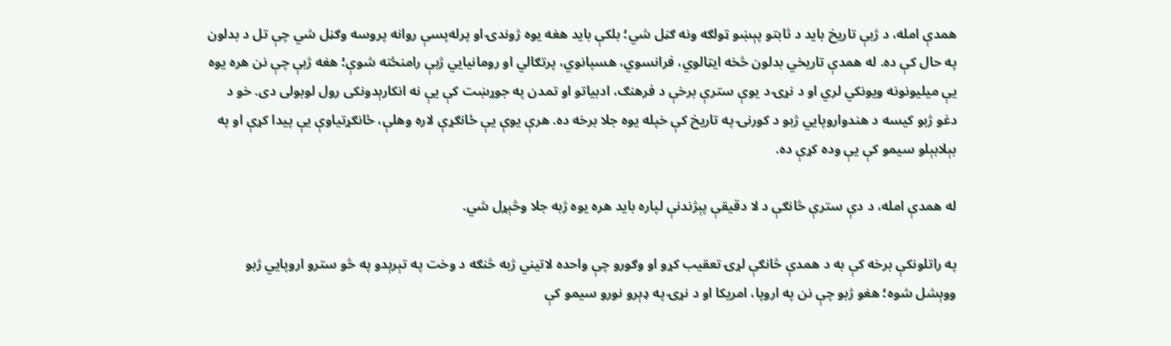همدې امله، د ژبې تاریخ باید د ثابتو پېښو ټولګه ونه ګڼل شي؛ بلکې باید هغه یوه ژوندۍ او پرله‌پسې روانه پروسه وګڼل شي چې تل د بدلون په حال کې ده. له همدې تاریخي بدلون څخه ایټالوي، فرانسوي، هسپانوي، پرتګالي او رومانیايي ژبې رامنځته شوې؛ هغه ژبې چې نن هره یوه یې میلیونونه ویونکي لري او د نړۍ د یوې سترې برخې د فرهنګ، ادبیاتو او تمدن په جوړښت کې یې نه انکارېدونکی رول لوبولی دی. خو د دغو ژبو کیسه د هندواروپايي ژبو د کورنۍ په تاریخ کې خپله یوه جلا برخه ده. هرې یوې یې ځانګړې لاره وهلې، ځانګړتیاوې یې پیدا کړې او په بېلابېلو سیمو کې یې وده کړې ده.

له همدې امله، د دې سترې څانګې د لا دقیقې پېژندنې لپاره باید هره یوه ژبه جلا وڅېړل شي.

په راتلونکې برخه کې به د همدې څانګې لړۍ تعقیب کړو او وګورو چې واحده لاتیني ژبه څنګه د وخت په تېرېدو په څو سترو اروپايي ژبو ووېشل شوه؛ هغو ژبو چې نن په اروپا، امریکا او د نړۍ په ډېرو نورو سیمو کې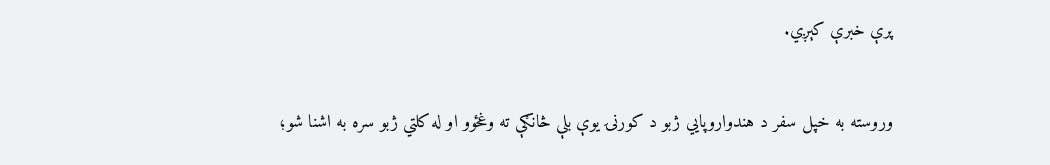پرې خبرې کېږي.

وروسته به خپل سفر د هندواروپايي ژبو د کورنۍ یوې بلې څانګې ته وغځوو او له کلتي ژبو سره به اشنا شو؛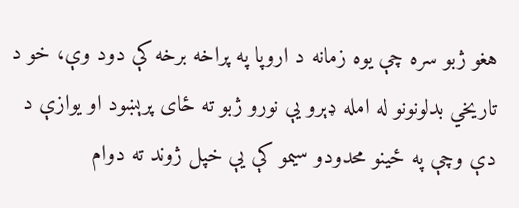هغو ژبو سره چې یوه زمانه د اروپا په پراخه برخه کې دود وې، خو د تاریخي بدلونونو له امله ډېرو یې نورو ژبو ته ځای پرېښود او یوازې د دې وچې په ځینو محدودو سیمو کې یې خپل ژوند ته دوام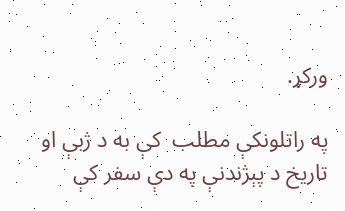ورکړ.

په راتلونکې مطلب  کې به د ژبې او تاریخ د پېژندنې په دې سفر کې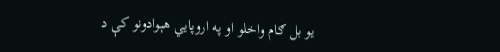یو بل ګام واخلو او په اروپايي هېوادونو کې د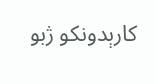کارېدونکو ژبو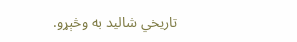تاریخي شالید به وڅېړو.